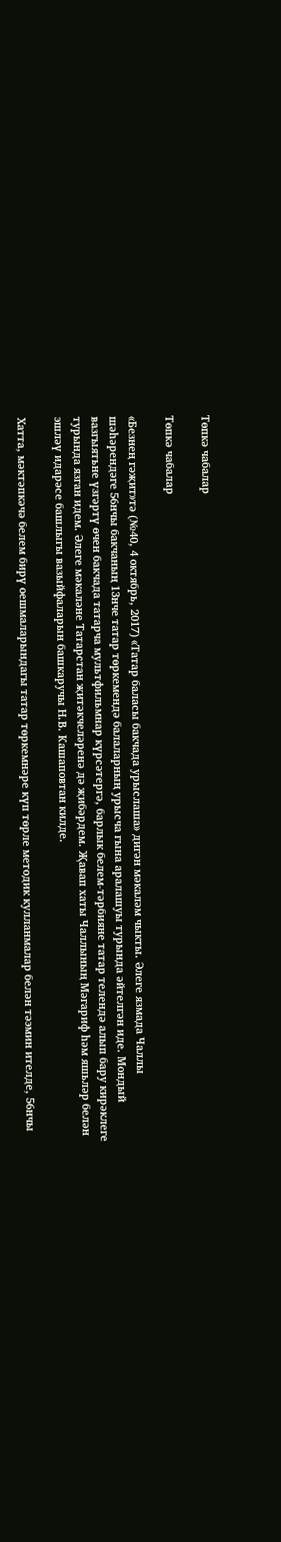Төпкә чабалар

Төпкә чабалар

«Безнең гәҗит»тә (№40, 4 октябрь, 2017) «Татар баласы бакчада урыслаша» дигән мәкаләм чыкты. Әлеге язмада Чаллы шәһәрендәге 56нчы бакчаның 13нче татар төркемендә балаларның урысча гына аралашуы турында әйтелгән иде. Мондый вазгыятьне үзгәртү өчен бакчада татарча мультфильмнар күрсәтергә, барлык белем-тәрбияне татар телендә алып бару кирәклеге турында язган идем. Әлеге мәкаләне Татарстан җитәкчеләренә дә җибәрдем. Җавап хаты Чаллының Мәгариф һәм яшьләр белән эшләү идарәсе башлыгы вазыйфаларын башкаручы Н.В. Кашаповтан килде.

Хатта, мәктәпкәчә белем бирү оешмаларындагы татар төркемнәре күп төрле методик кулланмалар белән тәэмин ителде, 56нчы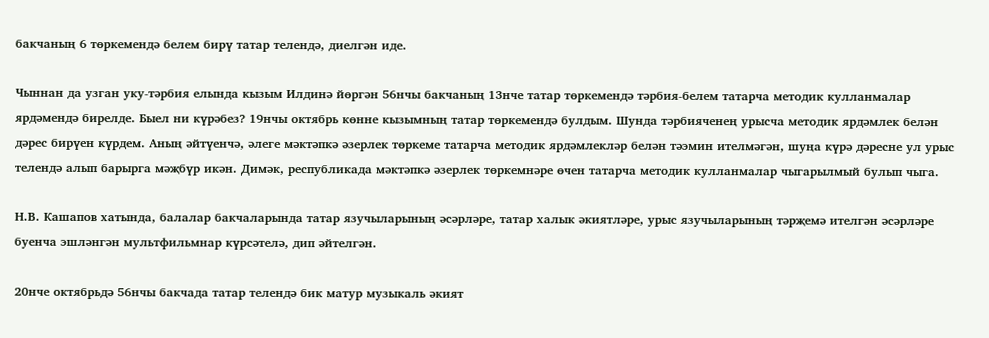бакчаның 6 төркемендә белем бирү татар телендә, диелгән иде.

Чыннан да узган уку-тәрбия елында кызым Илдинә йөргән 56нчы бакчаның 13нче татар төркемендә тәрбия-белем татарча методик кулланмалар ярдәмендә бирелде. Быел ни күрәбез? 19нчы октябрь көнне кызымның татар төркемендә булдым. Шунда тәрбияченең урысча методик ярдәмлек белән дәрес бирүен күрдем. Аның әйтүенчә, әлеге мәктәпкә әзерлек төркеме татарча методик ярдәмлекләр белән тәэмин ителмәгән, шуңа күрә дәресне ул урыс телендә алып барырга мәҗбүр икән. Димәк, республикада мәктәпкә әзерлек төркемнәре өчен татарча методик кулланмалар чыгарылмый булып чыга.

Н.В. Кашапов хатында, балалар бакчаларында татар язучыларының әсәрләре, татар халык әкиятләре, урыс язучыларының тәрҗемә ителгән әсәрләре буенча эшләнгән мультфильмнар күрсәтелә, дип әйтелгән.

20нче октябрьдә 56нчы бакчада татар телендә бик матур музыкаль әкият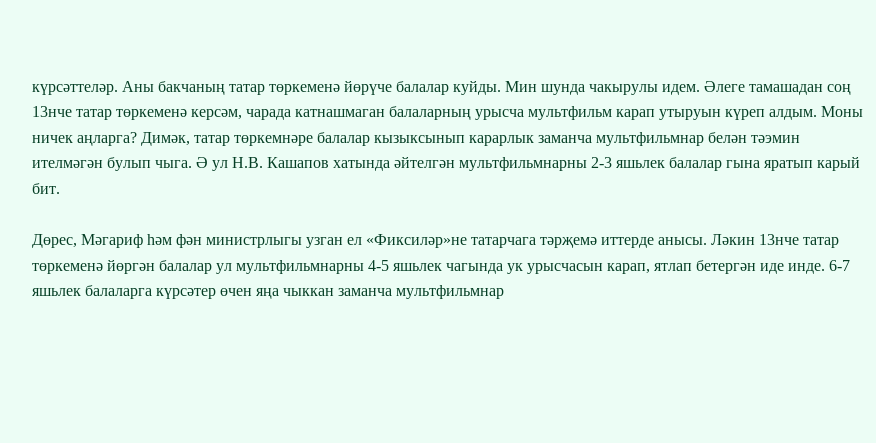күрсәттеләр. Аны бакчаның татар төркеменә йөрүче балалар куйды. Мин шунда чакырулы идем. Әлеге тамашадан соң 13нче татар төркеменә керсәм, чарада катнашмаган балаларның урысча мультфильм карап утыруын күреп алдым. Моны ничек аңларга? Димәк, татар төркемнәре балалар кызыксынып карарлык заманча мультфильмнар белән тәэмин ителмәгән булып чыга. Ә ул Н.В. Кашапов хатында әйтелгән мультфильмнарны 2-3 яшьлек балалар гына яратып карый бит.

Дөрес, Мәгариф һәм фән министрлыгы узган ел «Фиксиләр»не татарчага тәрҗемә иттерде анысы. Ләкин 13нче татар төркеменә йөргән балалар ул мультфильмнарны 4-5 яшьлек чагында ук урысчасын карап, ятлап бетергән иде инде. 6-7 яшьлек балаларга күрсәтер өчен яңа чыккан заманча мультфильмнар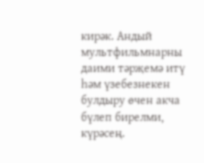кирәк. Андый мультфильмнарны даими тәрҗемә итү һәм үзебезнекен булдыру өчен акча бүлеп бирелми, күрәсең.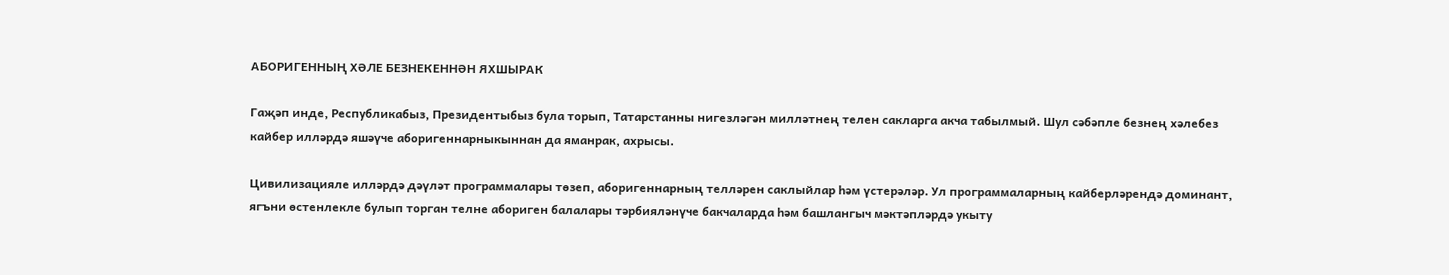АБОРИГЕННЫҢ ХӘЛЕ БЕЗНЕКЕННӘН ЯХШЫРАК

Гаҗәп инде, Республикабыз, Президентыбыз була торып, Татарстанны нигезләгән милләтнең телен сакларга акча табылмый. Шул сәбәпле безнең хәлебез кайбер илләрдә яшәүче аборигеннарныкыннан да яманрак, ахрысы.

Цивилизацияле илләрдә дәүләт программалары төзеп, аборигеннарның телләрен саклыйлар һәм үстерәләр. Ул программаларның кайберләрендә доминант, ягъни өстенлекле булып торган телне абориген балалары тәрбияләнүче бакчаларда һәм башлангыч мәктәпләрдә укыту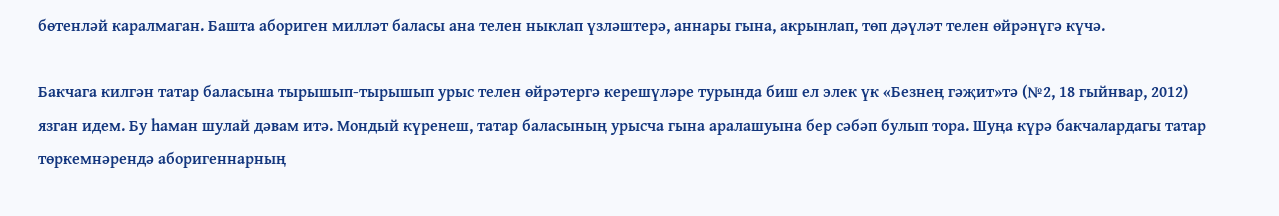бөтенләй каралмаган. Башта абориген милләт баласы ана телен ныклап үзләштерә, аннары гына, акрынлап, төп дәүләт телен өйрәнүгә күчә.

Бакчага килгән татар баласына тырышып-тырышып урыс телен өйрәтергә керешүләре турында биш ел элек үк «Безнең гәҗит»тә (№2, 18 гыйнвар, 2012) язган идем. Бу һаман шулай дәвам итә. Мондый күренеш, татар баласының урысча гына аралашуына бер сәбәп булып тора. Шуңа күрә бакчалардагы татар төркемнәрендә аборигеннарның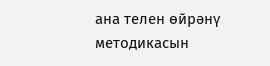ана телен өйрәнү методикасын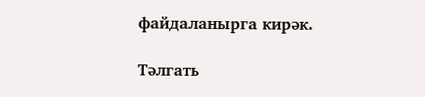файдаланырга кирәк.

Тәлгать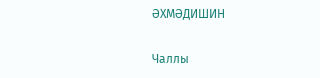ӘХМӘДИШИН

Чаллы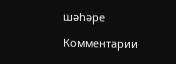шәһәре

Комментарии